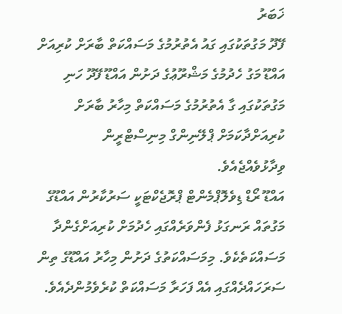ޚަބަރު
ފޭދޫ މަގުތަކުގައި ގައު އެތުރުމުގެ މަސައްކަތް ބާރަށް ކުރިއަށް
އައްޑޫ މަގު ހެދުމުގެ މަޝްރޫޢުގެ ދަށުން އައްޑޫ ފޭދޫ ހަނި މަގުތަކުގައި ގާ އެތުރުމުގެ މަސައްކަތް މިހާރު ބާރަށް ކުރިއަށްދާކަމަށް ޕްލޭނިންގް މިނިސްޓްރީން ވިދާޅުވެއްޖެއެވެ.
އައްޑޫ ރޯޑް ޑިވެލޮޕްމެންޓް ޕްރޮޖެކްޓަކީ ސަރުކާރުން އައްޑޫގެ މަގުތައް ރަނގަޅު ފެންވަރެއްގައި ހެދުމަށް ކުރިއަށްގެންދާ މަސައްކަތެކެވެ. މިމަސައްކަތުގެ ދަށުން މިހާރު އައްޑޫގެ ތިން ސަރަހައްދެއްގައި އެއް ފަހަރާ މަސައްކަތް ކުރެވެމުންދެއެވެ.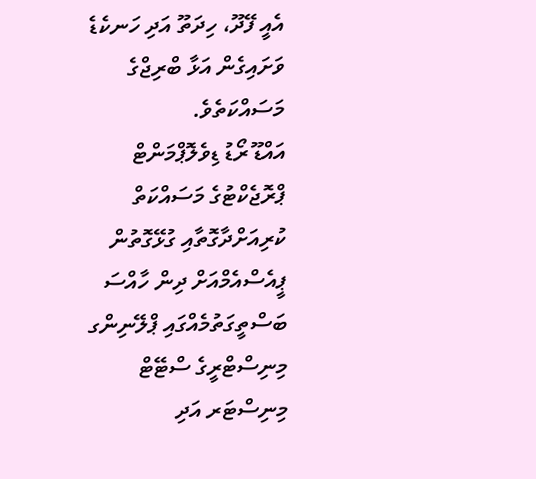އެއީ ފޭދޫ، ހިދަތޫ އަދި ހަނކެޑެ ވަށައިގެން އަޅާ ބްރިޖްގެ މަސައްކަތެވެ.
އައްޑޫ ރޯޑު ޑިވެލޮޕްމަންޓް ޕްރޮޖެކްޓުގެ މަސައްކަތް ކުރިއަށްދާގޮތާއި ގުޅޭގޮތުން ޕީއެސްއެމްއަށް ދިން ހާއްސަ ބަސްތީގަތުމެއްގައި ޕްލޭނިންގ މިނިސްޓްރީގެ ސްޓޭޓް މިނިސްޓަރ އަދި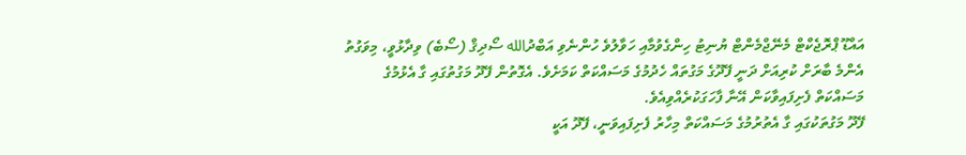އައްޑޫ ޕްރޮޖެކްޓް މެނޭޖްމެންޓް ޔުނިޓު ހިންގެވުމާއި ހަވާލުވެ ހުންނެވި އަބްދުالله ސޯދިޤް (ސޯބެ) ވިދާޅުވީ، މިވަގުތު އެންމެ ބާރަށް ކުރިއަށް ދަނީ ފޭދޫގެ މަގުތައް ހެދުމުގެ މަސައްކަތް ކަމަށެވެ. އެގޮތުން ފޭދޫ މަގުތުގައި ގާ އެޅުމުގެ މަސައްކަތް ފެށިފައިވާކަން އޭނާ ފާހަގަކުރެއްވިއެވެ.
ފޭދޫ މަގުތަކުގައި ގާ އެތުރުމުގެ މަސައްކަތް މިހާރު ފެށިފައިވަނީ، ފޭދޫ އަކީ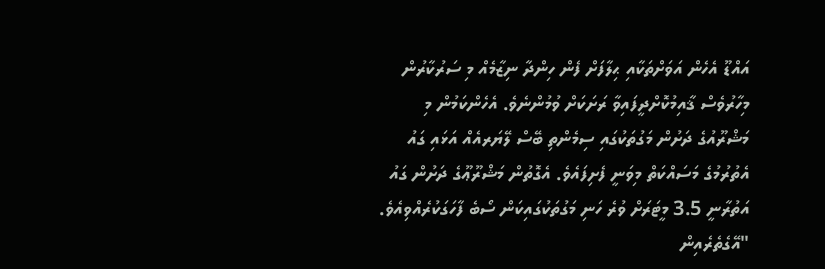އައްޑޫ އެހެން އަވަށްތަކާއި ޙިލާފަށް ފެން ހިންދާ ނިޒާމެއް މި ސަރުކާރުން މިހާރުވެސް ޤާއިމުކޮށްދީފައިވާ ރަށަކަށް ވުމުންނެވެ. އެހެންކަމުން މި މަޝްރޫއުގެ ދަށުން މަގުތަކުގައި ސިމެންތި ބޭސް ލޭޔަރއެއް އަޅައި ގައު އެތުރުމުގެ މަސައްކަތް މިވަނީ ފެށިފައެވެ. އެގޮތުން މަޝްރޫޢޫގެ ދަށުން ގައު އަތުރާނީ 3.5 މީޓަރަށް ވުރެ ހަނި މަގުތަކުގައިކަން ސޯބެ ފާހަގަކުރެއްވިއެވެ.
"އޭގެތެރެއިން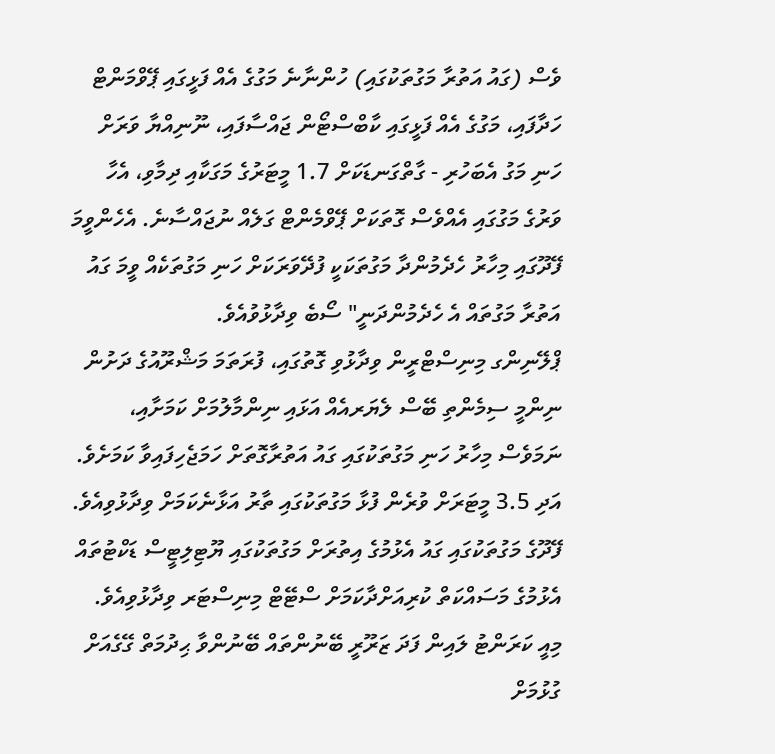ވެސް (ގައު އަތުރާ މަގުތަކުގައި) ހުންނާނެ މަގުގެ އެއް ފަޅީގައި ޕޭވްމަންޓް ހަދާފައި، މަގުގެ އެއް ފަޅީގައި ކާބްސްޓޯން ޖައްސާފައި، ނޫނިއްޔާ ވަރަށް ހަނި މަގު އެބަހުރި - ގާތްގަނޑަކަށް 1.7 މީޓަރުގެ މަގަކާއި ދިމާވި، އެހާ ވަރުގެ މަގުގައި އެއްވެސް ގޮތަކަށް ޕޭވްމެންޓް ގަލެއް ނުޖައްސާނެ. އެހެންވީމަ ފޭދޫގައި މިހާރު ހެދެމުންދާ މަގުތަކަކީ ފުދޭވަރަކަށް ހަނި މަގުތަކެއް ވީމަ ގައު އަތުރާ މަގުތައް އެ ހެދެމުންދަނީ" ސޯބެ ވިދާޅުވުއެވެ.
ޕްލޭނިންގ މިނިސްޓްރީން ވިދާޅުވި ގޮތުގައި، ފުރަތަމަ މަޝްރޫއުގެ ދަށުން ނިންމީ ސިމެންތި ބޭސް ލެޔަރއެއް އަޅައި ނިންމާލުމަށް ކަމަށާއި، ނަމަވެސް މިހާރު ހަނި މަގުތަކުގައި ގައު އަތުރާގޮތަށް ހަމަޖެހިފައިވާ ކަމަށެވެ. އަދި 3.5 މީޓަރަށް ވުރެން ފުޅާ މަގުތަކުގައި ތާރު އަޅާނެކަމަށް ވިދާޅުވިއެވެ.
ފޭދޫގެ މަގުތަކުގައި ގައު އެޅުމުގެ އިތުރަށް މަގުތަކުގައި ޔޫޓިލިޓީސް ޑަކްޓުތައް އެޅުމުގެ މަސައްކަތް ކުރިއަށްދާކަމަށް ސްޓޭޓް މިނިސްޓަރ ވިދާޅުވިއެވެ. މިއީ ކަރަންޓު ލައިން ފަދަ ޒަރޫރީ ބޭނުންތައް ބޭނުންވާ ޙިދުމަތް ގޭގެއަށް ގުޅުމަށް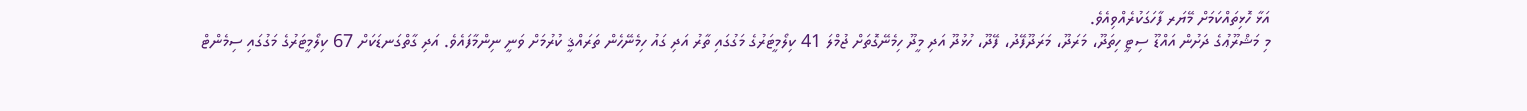އަޅާ ހޮޅިތައްކަމަށް މޭޔަރ ފާހަގަކުރެއްވިއެވެ.
މި މަޝްރޫޢުގެ ދަށުން އައްޑޫ ސިޓީ ހިތަދޫ، މަރަދޫ، މަރަދޫފޭދު، ފޭދޫ، ހުޅުދޫ އަދި މީދޫ ހިމެނޭގޮތަށް ޖުމްލަ 41 ކިލޯމީޓަރުގެ މަގުގައި ތާރު އަދި ގައު ހިމެނޭހެން ތަރައްޤީ ކުރުމަށް ވަނީ ނިންމާފައެވެ. އަދި ގާތްގަނޑަކަށް 67 ކިލޯމީޓަރުގެ މަގުގައި ސިމެންޓް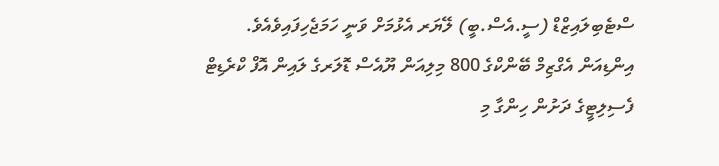ސްޓެބިލައިޒްޑް (ސީ.އެސް.ބީ) ލޭޔަރ އެޅުމަށް ވަނީ ހަމަޖެހިފައިވެއެވެ.
އިންޑިއަން އެގްޒިމް ބޭންކްގެ 800 މިލިއަން ޔޫއެސް ޑޮލަރގެ ލައިން އޮފް ކްރެޑިޓް ފެސިލިޓީގެ ދަށުން ހިންގާ މި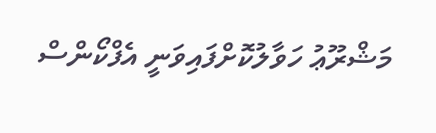މަޝްރޫޢު ހަވާލުކޮށްފައިވަނީ އެފްކޯންސް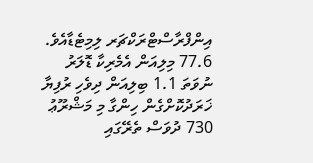އިންފްރާސްޓްރަކްޗަރ ލިމިޓެޑާއެވެ. 77.6 މިލިއަން އެމެރިކާ ޑޮލަރު ނުވަތަ 1.1 ބިލިއަން ދިވެހި ރުފިޔާ ޚަރަދުކޮށްގެން ހިންގާ މި މަޝްރޫޢު 730 ދުވަސް ތެރޭގައި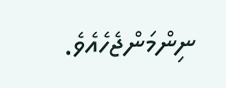ނިންމަންޖެހެއެވެ.